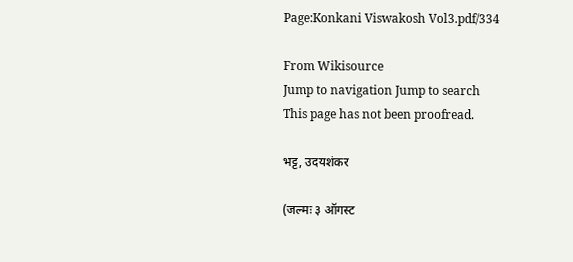Page:Konkani Viswakosh Vol3.pdf/334

From Wikisource
Jump to navigation Jump to search
This page has not been proofread.

भट्ट, उदयशंकर

(जल्मः ३ ऑगस्ट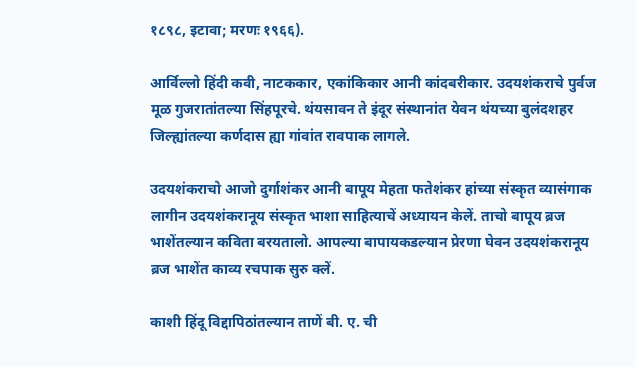१८९८, इटावा; मरणः १९६६).

आर्विल्लो हिंदी कवी, नाटककार, एकांकिकार आनी कांदबरीकार. उदयशंकराचे पुर्वज मूळ गुजरातांतल्या सिंहपूरचे. थंयसावन ते इंदूर संस्थानांत येवन थंयच्या बुलंदशहर जिल्ह्यांतल्या कर्णदास ह्या गांवांत रावपाक लागले.

उदयशंकराचो आजो दुर्गाशंकर आनी बापूय मेहता फतेशंकर हांच्या संस्कृत व्यासंगाक लागीन उदयशंकरानूय संस्कृत भाशा साहित्याचें अध्यायन केलें. ताचो बापूय ब्रज भाशेंतल्यान कविता बरयतालो. आपल्या बापायकडल्यान प्रेरणा घेवन उदयशंकरानूय ब्रज भाशेंत काव्य रचपाक सुरु क्लें.

काशी हिंदू विद्दापिठांतल्यान ताणें बी. ए. ची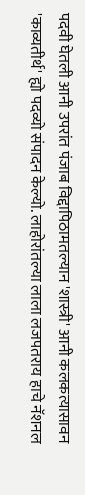पदवी घेतली आनी उपरांत पंजाब विद्दापिठामतल्यान 'शास्त्री' आनी कलकत्यासावन 'काव्यतीर्थ' ह्यो पदव्यो संपादन केल्यो. लाहोरांतल्या लाला लजपतराय हाचे नॅशनल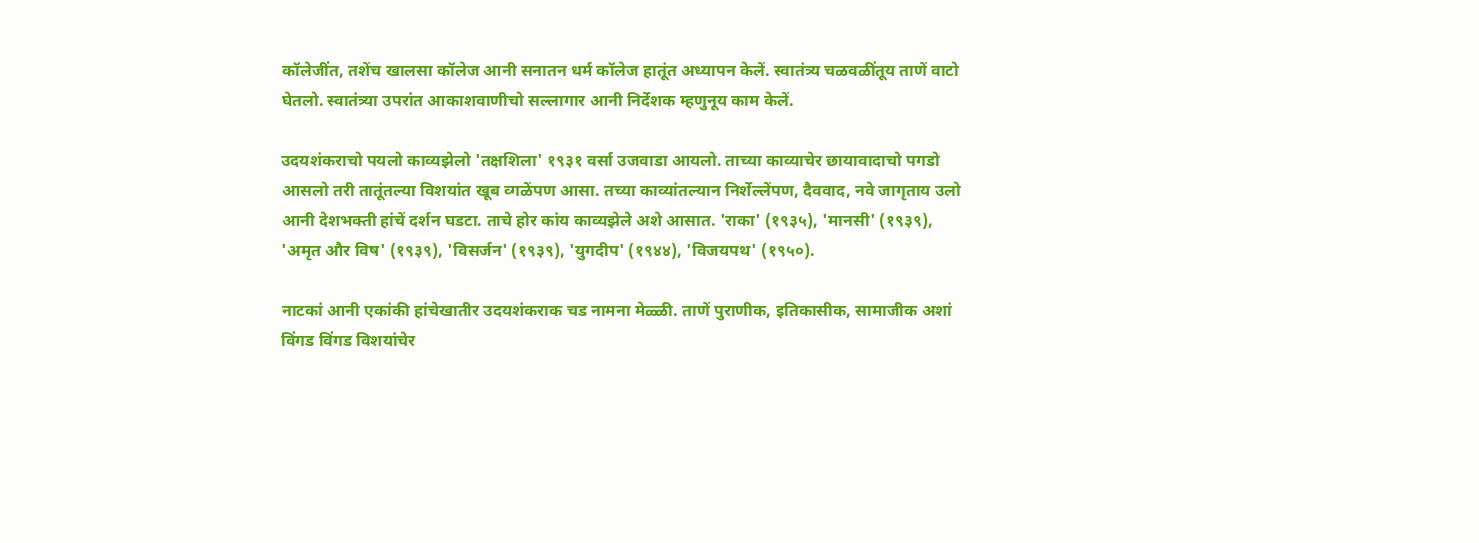कॉलेजींत, तशेंच खालसा कॉलेज आनी सनातन धर्म कॉलेज हातूंत अध्यापन केलें. स्वातंत्र्य चळवळींतूय ताणें वाटो घेतलो. स्वातंत्र्या उपरांत आकाशवाणीचो सल्लागार आनी निर्देशक म्हणुनूय काम केलें.

उदयशंकराचो पयलो काव्यझेलो 'तक्षशिला' १९३१ वर्सा उजवाडा आयलो. ताच्या काव्याचेर छायावादाचो पगडो आसलो तरी तातूंतल्या विशयांत खूब व्गळेंपण आसा. तच्या काव्यांतल्यान निर्शेल्लेंपण, दैववाद, नवे जागृताय उलो आनी देशभक्ती हांचें दर्शन घडटा. ताचे होर कांय काव्यझेले अशे आसात. 'राका' (१९३५), 'मानसी' (१९३९), 'अमृत और विष' (१९३९), 'विसर्जन' (१९३९), 'युगदीप' (१९४४), 'विजयपथ' (१९५०).

नाटकां आनी एकांकी हांचेखातीर उदयशंकराक चड नामना मेळ्ळी. ताणें पुराणीक, इतिकासीक, सामाजीक अशां विंगड विंगड विशयांचेर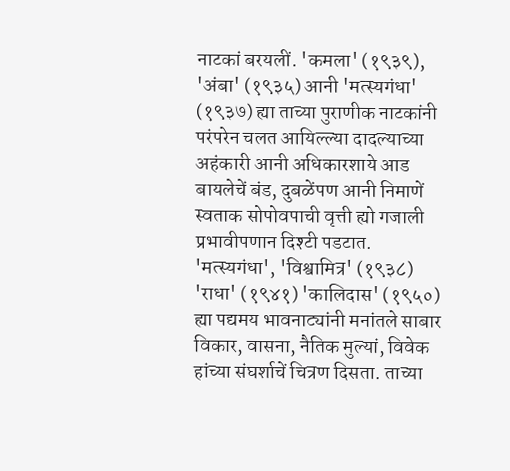नाटकां बरयलीं. 'कमला' (१९३९), 'अंबा' (१९३५) आनी 'मत्स्यगंधा' (१९३७) ह्या ताच्या पुराणीक नाटकांनी परंपरेन चलत आयिल्ल्या दादल्याच्या अहंकारी आनी अधिकारशाये आड बायलेचें बंड, दुबळेंपण आनी निमाणें स्वताक सोपोवपाची वृत्ती ह्यो गजाली प्रभावीपणान दिश्टी पडटात. 'मत्स्यगंधा', 'विश्वामित्र' (१९३८) 'राधा' (१९४१) 'कालिदास' (१९५०) ह्या पद्यमय भावनाट्यांनी मनांतले साबार विकार, वासना, नैतिक मुल्यां, विवेक हांच्या संघर्शाचें चित्रण दिसता. ताच्या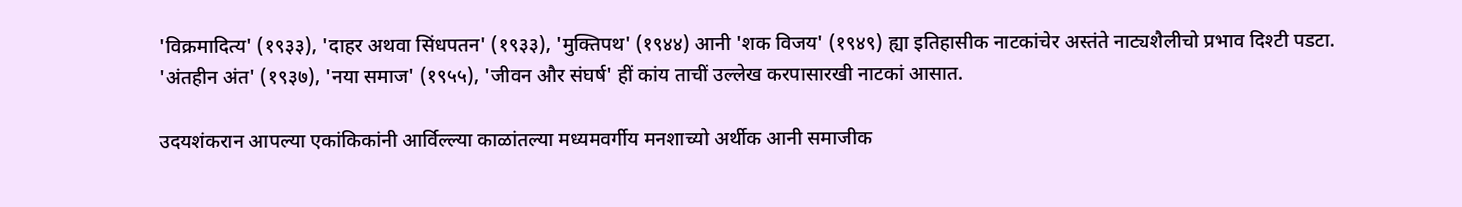'विक्रमादित्य' (१९३३), 'दाहर अथवा सिंधपतन' (१९३३), 'मुक्तिपथ' (१९४४) आनी 'शक विजय' (१९४९) ह्या इतिहासीक नाटकांचेर अस्तंते नाट्यशैलीचो प्रभाव दिश्टी पडटा. 'अंतहीन अंत' (१९३७), 'नया समाज' (१९५५), 'जीवन और संघर्ष' हीं कांय ताचीं उल्लेख करपासारखी नाटकां आसात.

उदयशंकरान आपल्या एकांकिकांनी आर्विल्ल्या काळांतल्या मध्यमवर्गीय मनशाच्यो अर्थीक आनी समाजीक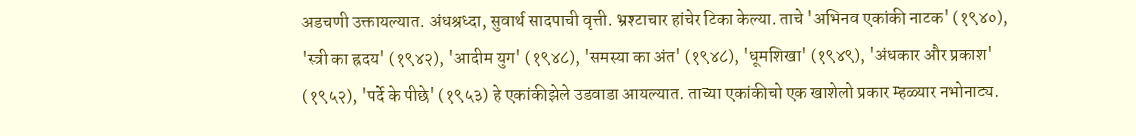अडचणी उक्तायल्यात. अंधश्रध्दा, सुवार्थ सादपाची वृत्ती. भ्रश्टाचार हांचेर टिका केल्या. ताचे 'अभिनव एकांकी नाटक' (१९४०), 'स्त्री का ह्रदय' (१९४२), 'आदीम युग' (१९४८), 'समस्या का अंत' (१९४८), 'धूमशिखा' (१९४९), 'अंधकार और प्रकाश' (१९५२), 'पर्दे के पीछे' (१९५३) हे एकांकीझेले उडवाडा आयल्यात. ताच्या एकांकीचो एक खाशेलो प्रकार म्हळ्यार नभोनाट्य.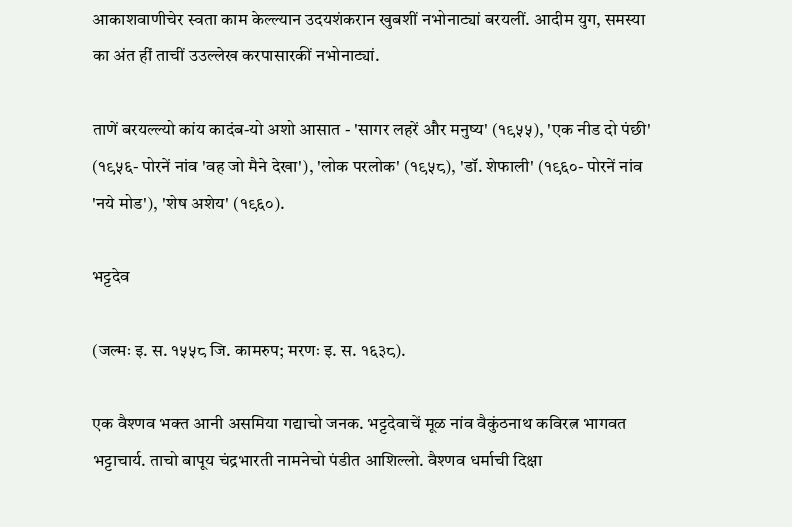आकाशवाणीचेर स्वता काम केल्ल्यान उदयशंकरान खुबशीं नभोनाट्यां बरयलीं. आदीम युग, समस्या का अंत हीं ताचीं उउल्लेख करपासारकीं नभोनाट्यां.

ताणें बरयल्ल्यो कांय कादंब-यो अशो आसात - 'सागर लहरें और मनुष्य' (१९५५), 'एक नीड दो पंछी' (१९५६- पोरनें नांव 'वह जो मैने देखा'), 'लोक परलोक' (१९५८), 'डॉ. शेफाली' (१९६०- पोरनें नांव 'नये मोड'), 'शेष अशेय' (१९६०).

भट्टदेव

(जल्मः इ. स. १५५८ जि. कामरुप; मरणः इ. स. १६३८).

एक वैश्णव भक्त आनी असमिया गद्याचो जनक. भट्टदेवाचें मूळ नांव वैकुंठनाथ कविरत्न भागवत भट्टाचार्य. ताचो बापूय चंद्रभारती नामनेचो पंडीत आशिल्लो. वैश्णव धर्माची दिक्षा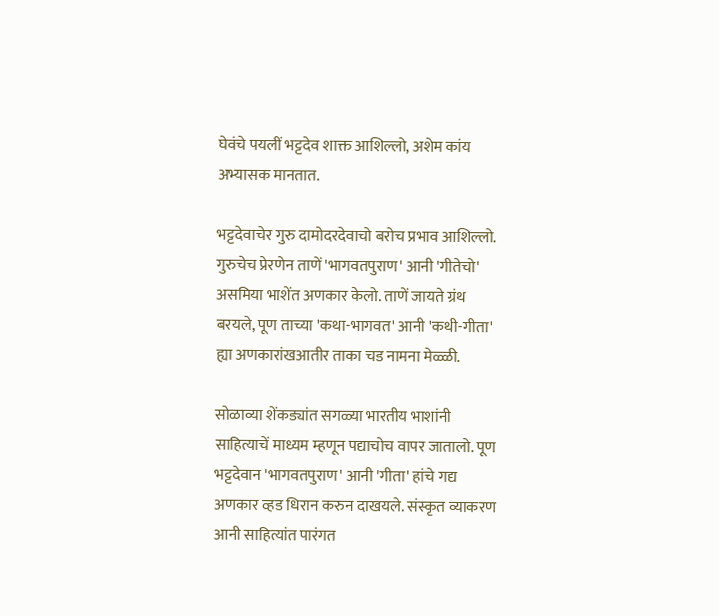घेवंचे पयलीं भट्टदेव शाक्त आशिल्लो, अशेम कांय अभ्यासक मानतात.

भट्टदेवाचेर गुरु दामोदरदेवाचो बरोच प्रभाव आशिल्लो. गुरुचेच प्रेरणेन ताणें 'भागवतपुराण' आनी 'गीतेचो' असमिया भाशेंत अणकार केलो. ताणें जायते ग्रंथ बरयले, पूण ताच्या 'कथा-भागवत' आनी 'कथी-गीता' ह्या अणकारांखआतीर ताका चड नामना मेळ्ळी.

सोळाव्या शेंकड्यांत सगळ्या भारतीय भाशांनी साहित्याचें माध्यम म्हणून पद्याचोच वापर जातालो. पूण भट्टदेवान 'भागवतपुराण' आनी 'गीता' हांचे गद्य अणकार व्हड धिरान करुन दाखयले. संस्कृत व्याकरण आनी साहित्यांत पारंगत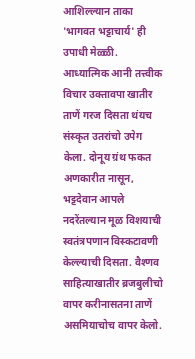आशिल्ल्यान ताका 'भागवत भट्टाचार्य' ही उपाधी मेळ्ळी. आध्यात्मिक आनी तत्त्वीक विचार उक्तावपा खातीर ताणें गरज दिसता थंयच संस्कृत उतरांचो उपेग केला. दोनूय ग्रंथ फकत अणकारीत नासून, भट्टदेवान आपले नदरेंतल्यान मूळ विशयाची स्वतंत्रपणान विस्कटावणी केल्ल्याची दिसता. वैश्णव साहित्याखातीर ब्रजबुलीचो वापर करीनासतना ताणें असमियाचोच वापर केलो.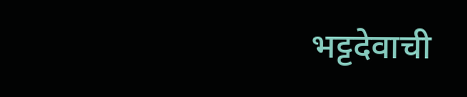भट्टदेवाची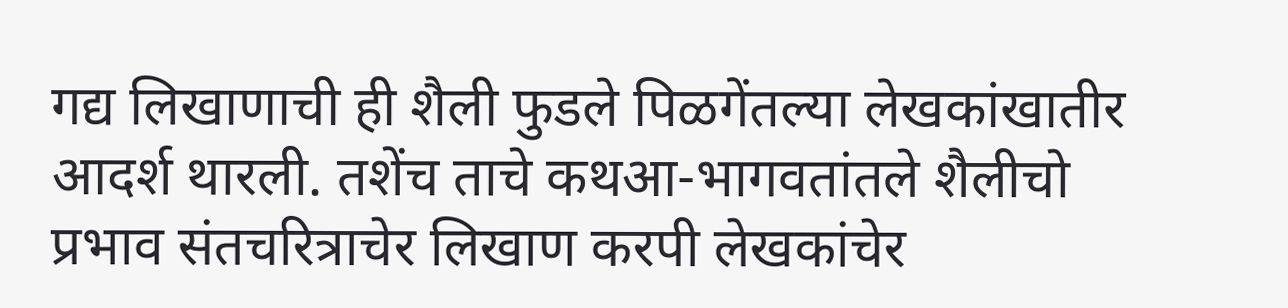गद्य लिखाणाची ही शैली फुडले पिळगेंतल्या लेखकांखातीर आदर्श थारली. तशेंच ताचे कथआ-भागवतांतले शैलीचो प्रभाव संतचरित्राचेर लिखाण करपी लेखकांचेर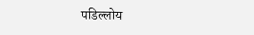पडिल्लोय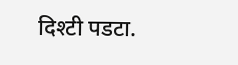दिश्टी पडटा.